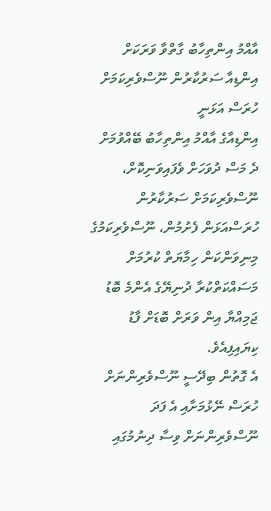އާއްމު އިންތިހާބު ގާތްވާ ވަރަކަށް އިންޑިއާ ސަރުކާރުން ނޫސްވެރިކަމަށް ހުރަސް އަޅަނީ
އިންޑިއާގެ އާއްމު އިންތިހާބު ބޭއްވުމަށް ދެ މަސް ދުވަހަށް ވެފައިވަނިކޮށް، ނޫސްވެރިކަމަށް ސަރުކާރުން ހުރަސްއަޅަން ފެށުމުން، ނޫސްވެރިކަމުގެ މިނިވަންކަން ހިމާޔަތް ކުރުމަށް މަސައްކަތްކުރާ ދުނިޔޭގެ އެންމެ ބޮޑު ޖަމިއްޔާ އިން ވަރަށް ބޮޑަށް ފާޑު ކިޔައިފިއެވެ.
އެ ގޮތުން ބިދޭސީ ނޫސްވެރިންނަށް ހުރަސް ނޭޅުމަށާއި އެ ފަދަ ނޫސްވެރިންނަށް ވިސާ ދިނުމުގައި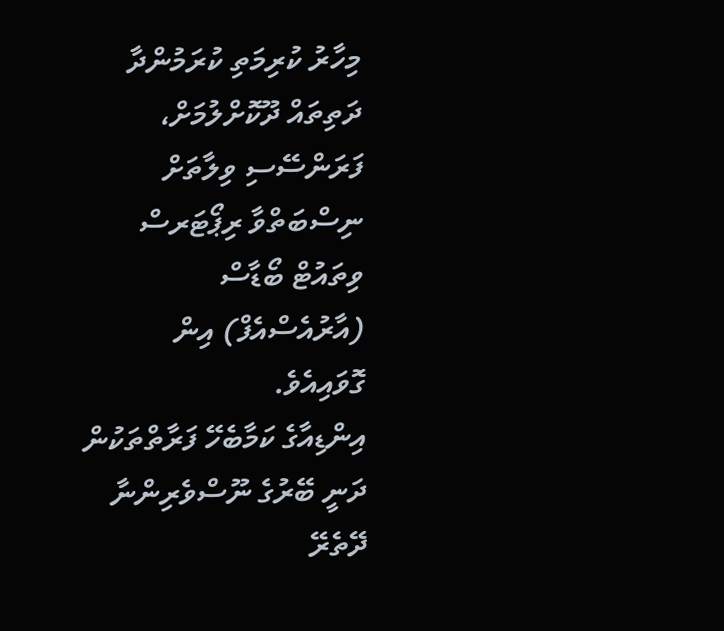މިހާރު ކުރިމަތި ކުރަމުންދާ ދަތިތައް ދޫކޮށްލުމަށް، ފަރަންސޭސި ވިލާތަށް ނިސްބަތްވާ ރިޕޯޓަރސް ވިތައުޓް ބޯޑާސް (އާރުއެސްއެފް) އިން ގޮވައިއެވެ.
އިންޑިއާގެ ކަމާބެހޭ ފަރާތްތަކުން ދަނީ ބޭރުގެ ނޫސްވެރިންނާ ދޭތެރޭ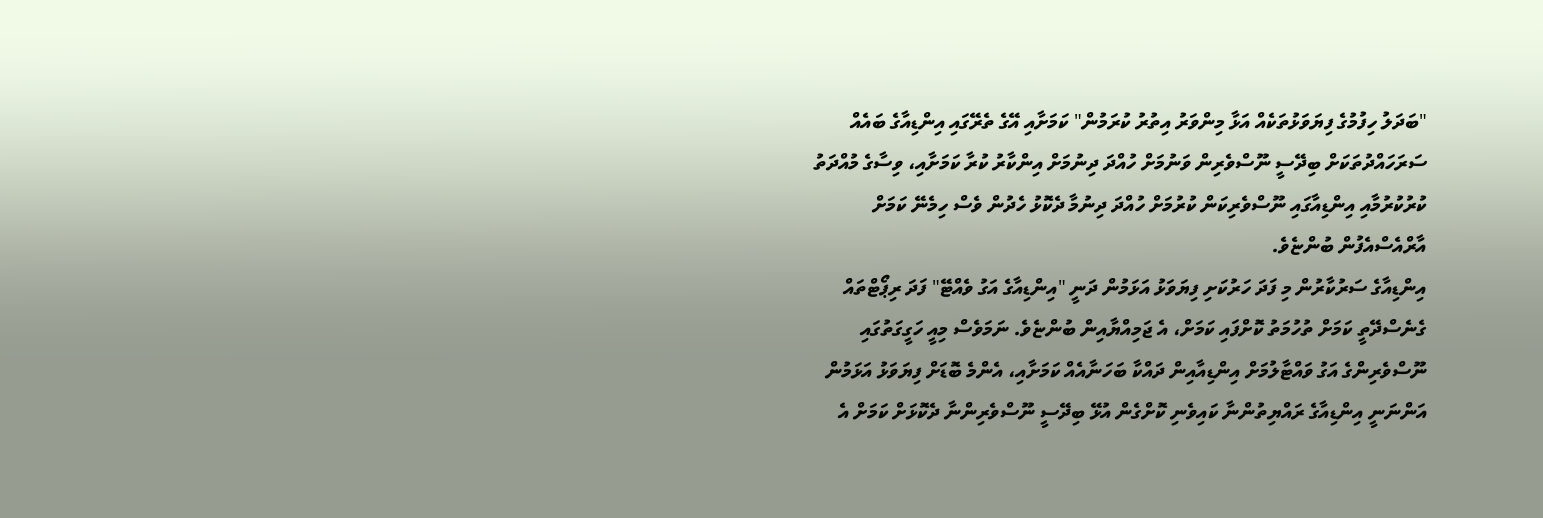"ބަދަލު ހިފުމުގެ ފިޔަވަޅުތަކެއް އަޅާ މިންވަރު އިތުރު ކުރަމުން" ކަމަށާއި އޭގެ ތެރޭގައި އިންޑިއާގެ ބައެއް ސަރަހައްދުތަކަށް ބިދޭސީ ނޫސްވެރިން ވަނުމަށް ހުއްދަ ދިނުމަށް އިންކާރު ކުރާ ކަމަށާއި، ވިސާގެ މުއްދަތު ކުރުކުރުމާއި އިންޑިއާގައި ނޫސްވެރިކަން ކުރުމަށް ހުއްދަ ދިނުމާ ދެކޮޅު ހެދުން ވެސް ހިމެނޭ ކަމަށް އާރްއެސްއެފުން ބުންޏެވެ.
އިންޑިއާގެ ސަރުކާރުން މި ފަދަ ހަރުކަށި ފިޔަވަޅު އަޅަމުން ދަނީ "އިންޑިއާގެ އަގު ވެއްޓޭ" ފަދަ ރިޕޯޓްތައް ގެނެސްދޭތީ ކަމަށް ތުހުމަތު ކޮށްފައި ކަމަށް، އެ ޖަމިއްޔާއިން ބުންޏެވެ. ނަމަވެސް މިއީ ހަގީގަތުގައި ނޫސްވެރިންގެ އަގު ވައްޓާލުމަށް އިންޑިއާއިން ދައްކާ ބަހަނާއެއް ކަމަށާއި، އެންމެ ބޮޑަށް ފިޔަވަޅު އަޅަމުން އަންނަނީ އިންޑިއާގެ ރައްޔިތުންނާ ކައިވެނި ކޮށްގެން އުޅޭ ބިދޭސީ ނޫސްވެރިންނާ ދެކޮޅަށް ކަމަށް އެ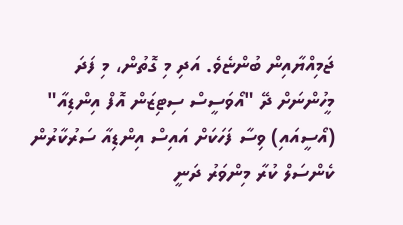ޖަމިއްޔާއިން ބުންޏެވެ. އަދި މި ގޮތުން، މި ފަދަ މީހުންނަށް ދޭ "އޯވަސީސް ސިޓިޒަން އޮފް އިންޑިއާ" (އޯސީއައި) ވިސާ ފަހަކަށް އައިސް އިންޑިއާ ސަރުކާރުން ކެންސަލް ކުރާ މިންވަރު ދަނީ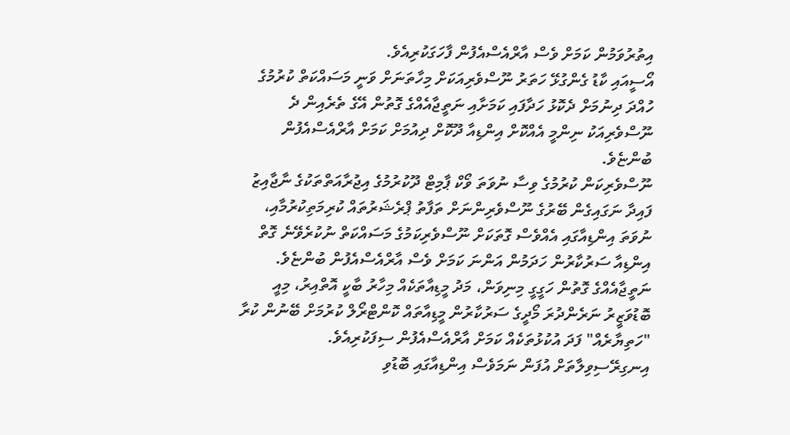އިތުރުވަމުން ކަމަށް ވެސް އާރްއެސްއެފުން ފާހަގަކުރިއެވެ.
އޯސީއައި ކާޑު ގެންގުޅޭ ހަތަރު ނޫސްވެރިއަކަށް މިހާތަނަށް ވަނީ މަސައްކަތް ކުރުމުގެ ހުއްދަ ދިނުމަށް ދެކޮޅު ހަދާފައި ކަމަށާއި ނަތީޖާއެއްގެ ގޮތުން އޭގެ ތެރެއިން ދެ ނޫސްވެރިއަކު ނިންމީ އެއްކޮށް އިންޑިއާ ދޫކޮށް ދިއުމަށް ކަމަށް އާރްއެސްއެފުން ބުންޏެވެ.
ނޫސްވެރިކަން ކުރުމުގެ ވިސާ ނުވަތަ ވޯކް ޕާމިޓް ދޫކުރުމުގެ އިޖުރާއަތްތަކުގެ ނާޖާއިޒު ފައިދާ ނަގައިގެން ބޭރުގެ ނޫސްވެރިންނަށް ތަފާތު ޕްރެޝަރުތައް ކުރިމަތިކުރުމާއި، ނުވަތަ އިންޑިއާގައި އެއްވެސް ގޮތަކަށް ނޫސްވެރިކަމުގެ މަސައްކަތް ނުކުރެވޭނެ ގޮތް އިންޑިއާ ސަރުކާރުން ހަދަމުން އަންނަ ކަމަށް ވެސް އާރްއެސްއެފުން ބުންޏެވެ.
ނަތީޖާއެއްގެ ގޮތުން ހަގީގީ މިނިވަން، މަދު މީޑިއާތަކެއް މިހާރު ބާކީ އޮތްއިރު، މިއީ ބޮޑުވަޒީރު ނަރެންދުރަ މޯދީގެ ސަރުކާރުން މީޑިއާތައް ކޮންޓްރޯލް ކުރުމަށް ބޭނުން ކުރާ "ހަތިޔާރެއް" ފަދަ އުކުޅުތަކެއް ކަމަށް އާރްއެސްއެފުން ސިފަކުރިއެވެ.
އިނގިރޭސިވިލާތަށް އުފަން ނަމަވެސް އިންޑިއާގައި ބޮޑުވި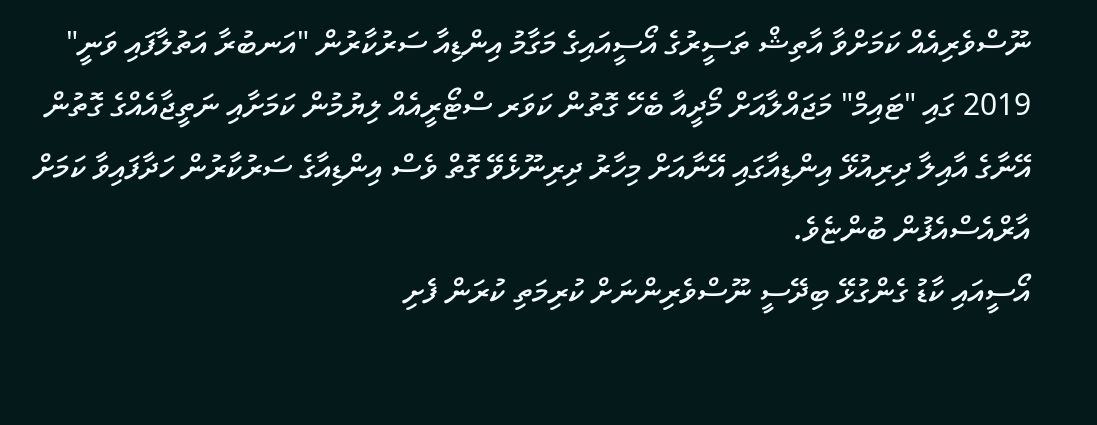ނޫސްވެރިއެއް ކަމަށްވާ އާތިޝް ތަސީރުގެ އޯސީއައިގެ މަގާމު އިންޑިއާ ސަރުކާރުން "އަނބުރާ އަތުލާފައި ވަނީ" 2019 ގައި "ޓައިމް" މަޖައްލާއަށް މޯދީއާ ބެހޭ ގޮތުން ކަވަރ ސްޓޯރީއެއް ލިޔުމުން ކަމަށާއި ނަތީޖާއެއްގެ ގޮތުން އޭނާގެ އާއިލާ ދިރިއުޅޭ އިންޑިއާގައި އޭނާއަށް މިހާރު ދިރިނޫޅެވޭ ގޮތް ވެސް އިންޑިއާގެ ސަރުކާރުން ހަދާފައިވާ ކަމަށް އާރްއެސްއެފުން ބުންޏެވެ.
އޯސީއައި ކާޑު ގެންގުޅޭ ބިދޭސީ ނޫސްވެރިންނަށް ކުރިމަތި ކުރަން ފެށި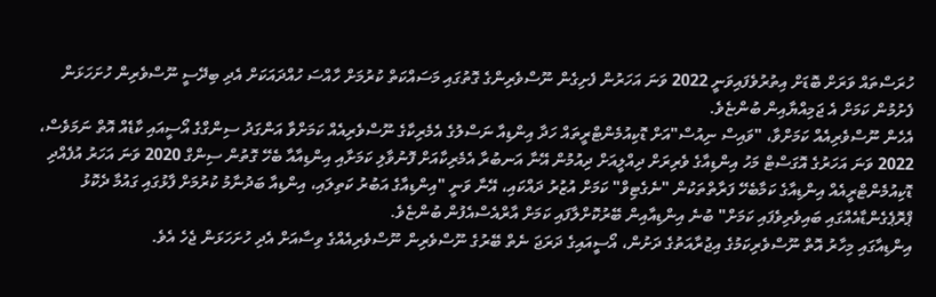ހުރަސްތައް ވަރަށް ބޮޑަށް އިތުރުވެފައިވަނީ 2022 ވަނަ އަހަރުން ފެށިގެން ނޫސްވެރިންގެ ގޮތުގައި މަސައްކަތް ކުރުމަށް ހާއްސަ ހުއްދައަކަށް އެދި ބިދޭސީ ނޫސްވެރިން ހުށަހަޅަން ފެށުމުން ކަމަށް އެ ޖަމިއްޔާއިން ބުންޏެވެ.
އެހެން ނޫސްވެރިއެއް ކަމަށްވާ، "ވައިސް ނިއުސް"އަށް ޑޮކިއުމެންޓްރީތައް ހަދާ އިންޑިއާ ނަސްލުގެ އެމެރިކާގެ ނޫސްވެރިއެއް ކަމަށްވާ އަންގަދު ސިންގްގެ އޯސީއައި ކާޑެއް އޮތް ނަމަވެސް، 2022 ވަނަ އަހަރުގެ އޮގަސްޓް މަހު އިންޑިއާގެ ވެރިރަށް ދިއްލީއަށް ދިއުމުން އޭނާ އަނބުރާ އެމެރިކާއަށް ފޮނުވާލި ކަމަށާއި އިންޑިއާއާ ބެހޭ ގޮތުން ސިންގް 2020 ވަނަ އަހަރު އުފެއްދި ޑޮކިއުމެންޓްރީއެއް އިންޑިއާގެ ކަމާބެހޭ ފަރާތްތަކުން "ނެގެޓިވް" ކަމަށް އުޒުރު ދައްކައި، އޭނާ ވަނީ "އިންޑިއާގެ އަބުރު ކަތިލައި، އިންޑިއާ ބަދުނާމު ކުރުމަށް ފާޅުގައި ގައުމާ ދެކޮޅު ޕްރޮޕެގެންޑާއެއްގައި ބައިވެރިވެފައި ކަމަށް" ބުނެ އިންޑިއާއިން ބޭރުކޮށްލާފައި ކަމަށް އާރްއެސްއެފުން ބުންޏެވެ.
އިންޑިއާގައި މިހާރު އޮތް ނޫސްވެރިކަމުގެ އިޖުރާއަތުގެ ދަށުން، އޯސީއައިގެ ދަރަޖަ ނެތް ބޭރުގެ ނޫސްވެރިން ނޫސްވެރިއެއްގެ ވިސާއަށް އެދި ހުށަހަޅަން ޖެހެ އެވެ.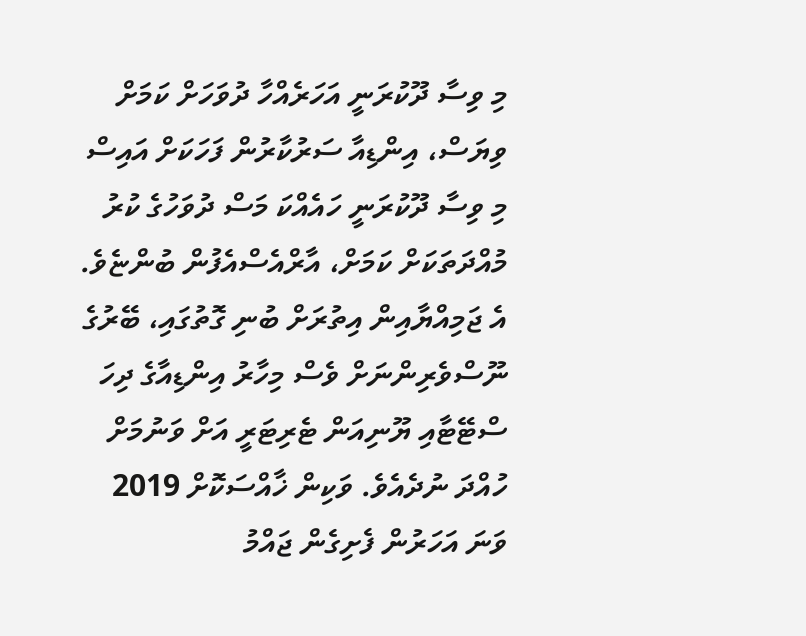މި ވިސާ ދޫކުރަނީ އަހަރެއްހާ ދުވަހަށް ކަމަށް ވިޔަސް، އިންޑިއާ ސަރުކާރުން ފަހަކަށް އައިސް މި ވިސާ ދޫކުރަނީ ހައެއްކަ މަސް ދުވަހުގެ ކުރު މުއްދަތަކަށް ކަމަށް، އާރްއެސްއެފުން ބުންޏެވެ.
އެ ޖަމިއްޔާއިން އިތުރަށް ބުނި ގޮތުގައި، ބޭރުގެ ނޫސްވެރިންނަށް ވެސް މިހާރު އިންޑިއާގެ ދިހަ ސްޓޭޓާއި ޔޫނިއަން ޓެރިޓަރީ އަށް ވަނުމަށް ހުއްދަ ނުދެއެވެ. ވަކިން ޚާއްސަކޮށް 2019 ވަނަ އަހަރުން ފެށިގެން ޖައްމު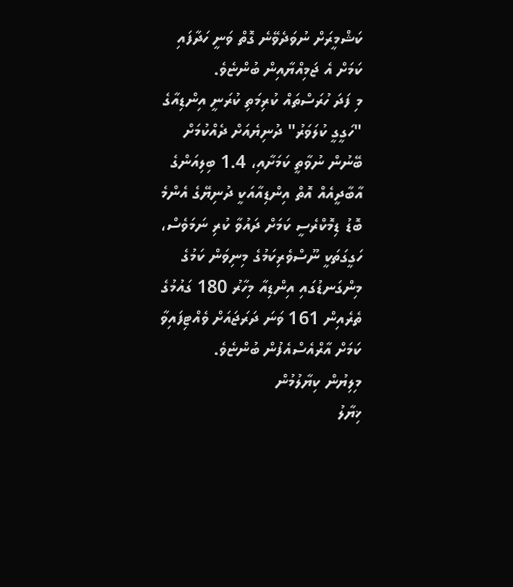ކަޝްމީރަށް ނުވަދެވޭނެ ގޮތް ވަނީ ހަދާފައި ކަމަށް އެ ޖަމިއްޔާއިން ބުންޏެވެ.
މި ފަދަ ހުރަސްތައް ކުރިމަތި ކުރަނީ އިންޑިއާގެ "ހަގީގީ ކުލަވަރު" ދުނިޔެއަށް ދެއްކުމަށް ބޭނުން ނުވާތީ ކަމަށާއި، 1.4 ބިލިއަންގެ އާބާދީއެއް އޮތް އިންޑިއާއަކީ ދުނިޔޭގެ އެންމެ ބޮޑު ޑިމޮކްރެސީ ކަމަށް ދައުވާ ކުރި ނަމަވެސް، ހަގީގަތަކީ ނޫސްވެރިކަމުގެ މިނިވަން ކަމުގެ މިންގަނޑުގައި އިންޑިއާ މިހާރު 180 ގައުމުގެ ތެރެއިން 161 ވަނަ ދަރަޖައަށް ވެއްޓިފައިވާ ކަމަށް އާރްއެސްއެފުން ބުންޏެވެ.
މިލިޔުން ކިޔާލުމުން
ޚިޔާލު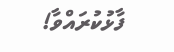ފާޅުކުރައްވާ!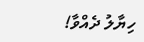ހިޔާލު ދެއްވާ!